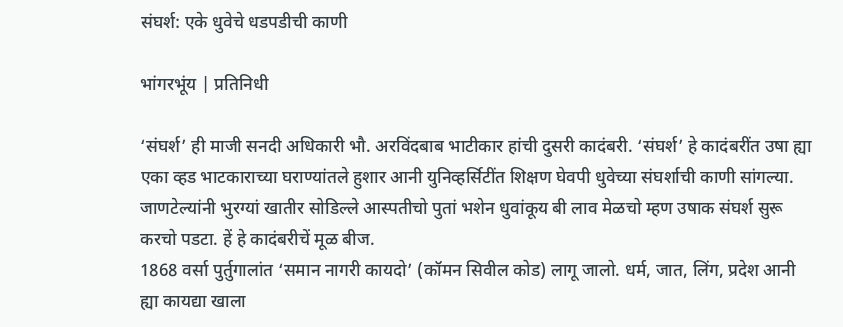संघर्श: एके धुवेचे धडपडीची काणी

भांगरभूंय | प्रतिनिधी

‘संघर्श’ ही माजी सनदी अधिकारी भौ. अरविंदबाब भाटीकार हांची दुसरी कादंबरी. ‘संघर्श’ हे कादंबरींत उषा ह्या एका व्हड भाटकाराच्या घराण्यांतले हुशार आनी युनिव्हर्सिटींत शिक्षण घेवपी धुवेच्या संघर्शाची काणी सांगल्या. जाणटेल्यांनी भुरग्यां खातीर सोडिल्ले आस्पतीचो पुतां भशेन धुवांकूय बी लाव मेळचो म्हण उषाक संघर्श सुरू करचो पडटा. हें हे कादंबरीचें मूळ बीज.
1868 वर्सा पुर्तुगालांत ‘समान नागरी कायदो’ (कॉमन सिवील कोड) लागू जालो. धर्म, जात, लिंग, प्रदेश आनी ह्या कायद्या खाला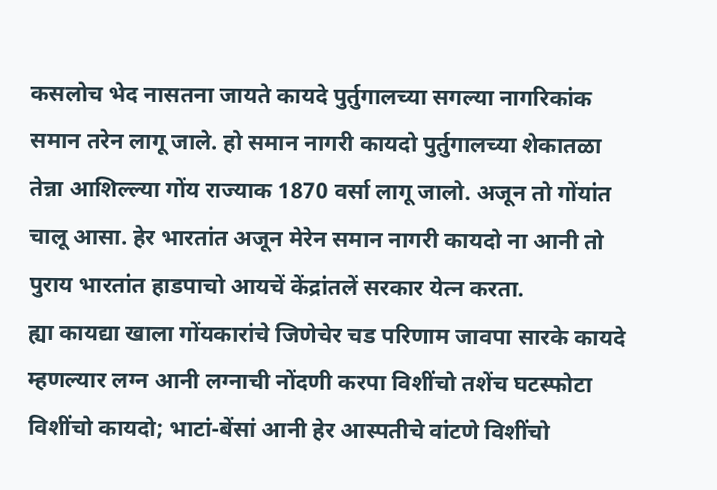कसलोच भेद नासतना जायते कायदे पुर्तुगालच्या सगल्या नागरिकांक समान तरेन लागू जाले. हो समान नागरी कायदो पुर्तुगालच्या शेकातळा तेन्ना आशिल्ल्या गोंय राज्याक 1870 वर्सा लागू जालो. अजून तो गोंयांत चालू आसा. हेर भारतांत अजून मेरेन समान नागरी कायदो ना आनी तो पुराय भारतांत हाडपाचो आयचें केंद्रांतलें सरकार येत्न करता.
ह्या कायद्या खाला गोंयकारांचे जिणेचेर चड परिणाम जावपा सारके कायदे म्हणल्यार लग्न आनी लग्नाची नोंदणी करपा विशींचो तशेंच घटस्फोटा विशींचो कायदो; भाटां-बेंसां आनी हेर आस्पतीचे वांटणे विशींचो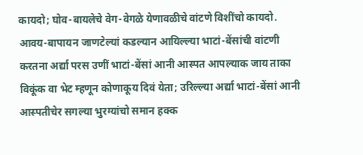कायदो; घोव-बायलेचे वेग-वेगळे येणावळीचे वांटणे विशींचो कायदो. आवय-बापायन जाणटेल्यां कडल्यान आयिल्ल्या भाटां-बेंसांची वांटणी करतना अर्द्या परस उणीं भाटां-बेंसां आनी आस्पत आपल्याक जाय ताका विकूंक वा भेट म्हणून कोणाकूय दिवं येता; उरिल्ल्या अर्द्या भाटां-बेंसां आनी आस्पतीचेर सगल्या भुरग्यांचो समान हक्क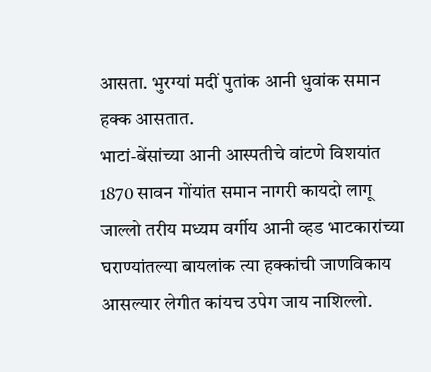आसता. भुरग्यां मदीं पुतांक आनी धुवांक समान हक्क आसतात.
भाटां-बेंसांच्या आनी आस्पतीचे वांटणे विशयांत 1870 सावन गोंयांत समान नागरी कायदो लागू जाल्लो तरीय मध्यम वर्गीय आनी व्हड भाटकारांच्या घराण्यांतल्या बायलांक त्या हक्कांची जाणविकाय आसल्यार लेगीत कांयच उपेग जाय नाशिल्लो.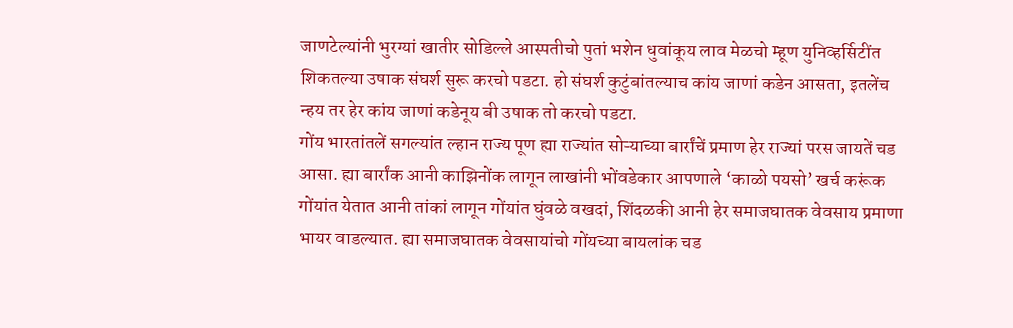जाणटेल्यांनी भुरग्यां खातीर सोडिल्ले आस्पतीचो पुतां भशेन धुवांकूय लाव मेळचो म्हूण युनिव्हर्सिटींत शिकतल्या उषाक संघर्श सुरू करचो पडटा. हो संघर्श कुटुंबांतल्याच कांय जाणां कडेन आसता, इतलेंच न्हय तर हेर कांय जाणां कडेनूय बी उषाक तो करचो पडटा.
गोंय भारतांतलें सगल्यांत ल्हान राज्य पूण ह्या राज्यांत सोऱ्याच्या बार्रांचें प्रमाण हेर राज्यां परस जायतें चड आसा. ह्या बार्रांक आनी काझिनोंक लागून लाखांनी भोंवडेकार आपणाले ‘काळो पयसो’ खर्च करूंक गोंयांत येतात आनी तांकां लागून गोंयांत घुंवळे वखदां, शिंदळकी आनी हेर समाजघातक वेवसाय प्रमाणा भायर वाडल्यात. ह्या समाजघातक वेवसायांचो गोंयच्या बायलांक चड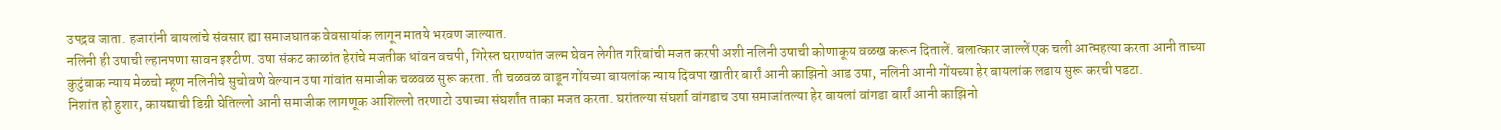उपद्रव जाता. हजारांनी बायलांचे संवसार ह्या समाजघातक वेवसायांक लागून मातये भरवण जाल्यात.
नलिनी ही उषाची ल्हानपणा सावन इश्टीण. उषा संकट काळांत हेरांचे मजतीक धांवन वचपी, गिरेस्त घराण्यांत जल्म घेवन लेगीत गरिबांची मजत करपी अशी नलिनी उषाची कोणाकूय वळख करून दितालें. बलात्कार जाल्लें एक चली आत्महत्या करता आनी ताच्या कुटुंबाक न्याय मेळचो म्हूण नलिनीचे सुचोवणे वेल्यान उषा गांवांत समाजीक चळवळ सुरू करता. ती चळवळ वाडून गोंयच्या बायलांक न्याय दिवपा खातीर बार्रां आनी काझिनो आड उषा, नलिनी आनी गोंयच्या हेर बायलांक लडाय सुरू करची पडटा.
निशांत हो हुशार, कायद्याची डिग्री घेतिल्लो आनी समाजीक लागणूक आशिल्लो तरणाटो उषाच्या संघर्शांत ताका मजत करता. घरांतल्या संघर्शा वांगडाच उषा समाजांतल्या हेर बायलां वांगडा बार्रां आनी काझिनो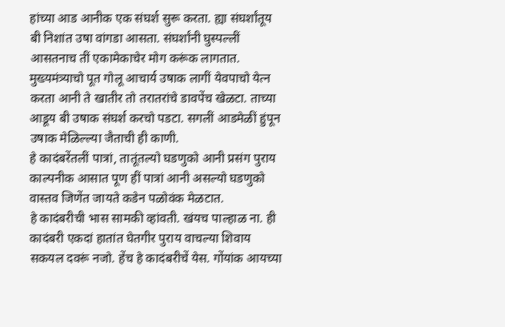हांच्या आड आनीक एक संघर्श सुरू करता. ह्या संघर्शांतूय बी निशांत उषा वांगडा आसता. संघर्शांनी घुस्पल्लीं आसतनाच तीं एकामेकाचेर मोग करूंक लागतात. मुख्यमंत्र्याचो पूत गोलू आचार्य उषाक लागीं येवपाचो येत्न करता आनी ते खातीर तो तरातरांचे डावपेंच खेळटा. ताच्या आडूय बी उषाक संघर्श करचो पडटा. सगलीं आडमेळीं हुंपून उषाक मेळिल्ल्या जैताची ही काणी.
हे कादंबरेंतलीं पात्रां, तातूंतल्यो घडणुको आनी प्रसंग पुराय काल्पनीक आसात पूण हीं पात्रां आनी असल्यो घडणुको वास्तव जिणेंत जायते कडेन पळोवंक मेळटात.
हे कादंबरीची भास सामकी व्हांवती. खंयच पाल्हाळ ना. ही कादंबरी एकदां हातांत घेतगीर पुराय वाचल्या शिवाय सकयल दवरूं नजो. हेंच हे कादंबरीचें येस. गोंयांक आयच्या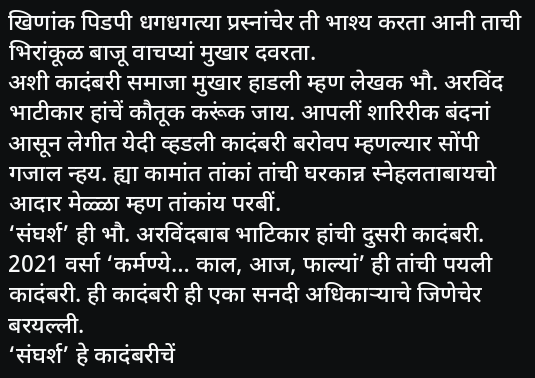खिणांक पिडपी धगधगत्या प्रस्नांचेर ती भाश्य करता आनी ताची भिरांकूळ बाजू वाचप्यां मुखार दवरता.
अशी कादंबरी समाजा मुखार हाडली म्हण लेखक भौ. अरविंद भाटीकार हांचें कौतूक करूंक जाय. आपलीं शारिरीक बंदनां आसून लेगीत येदी व्हडली कादंबरी बरोवप म्हणल्यार सोंपी गजाल न्हय. ह्या कामांत तांकां तांची घरकान्न स्नेहलताबायचो आदार मेळ्ळा म्हण तांकांय परबीं.
‘संघर्श’ ही भौ. अरविंदबाब भाटिकार हांची दुसरी कादंबरी. 2021 वर्सा ‘कर्मण्ये… काल, आज, फाल्यां’ ही तांची पयली कादंबरी. ही कादंबरी ही एका सनदी अधिकाऱ्याचे जिणेचेर बरयल्ली.
‘संघर्श’ हे कादंबरीचें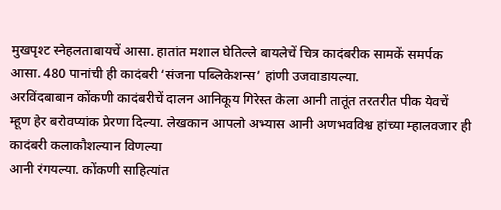मुखपृश्ट स्नेहलताबायचें आसा. हातांत मशाल घेतिल्ले बायलेचें चित्र कादंबरीक सामकें समर्पक आसा. 480 पानांची ही कादंबरी ‘संजना पब्लिकेशन्स’ हांणी उजवाडायल्या.
अरविंदबाबान कोंकणी कादंबरीचें दालन आनिकूय गिरेस्त केला आनी तातूंत तरतरीत पीक येवचें म्हूण हेर बरोवप्यांक प्रेरणा दिल्या. लेखकान आपलो अभ्यास आनी अणभवविश्व हांच्या म्हालवजार ही कादंबरी कलाकौशल्यान विणल्या
आनी रंगयल्या. कोंकणी साहित्यांत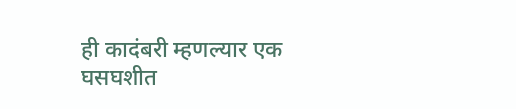ही कादंबरी म्हणल्यार एक घसघशीत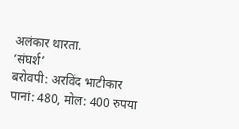अलंकार थारता.
‘संघर्श’
बरोवपी: अरविंद भाटीकार
पानां: 480, मोल: 400 रुपया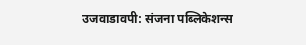उजवाडावपी: संजना पब्लिकेशन्स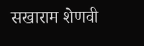सखाराम शेणवी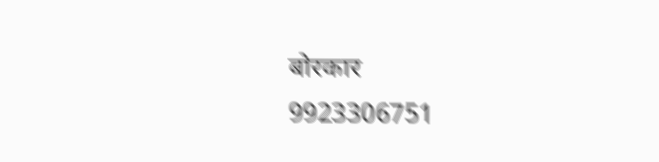बोरकार
9923306751